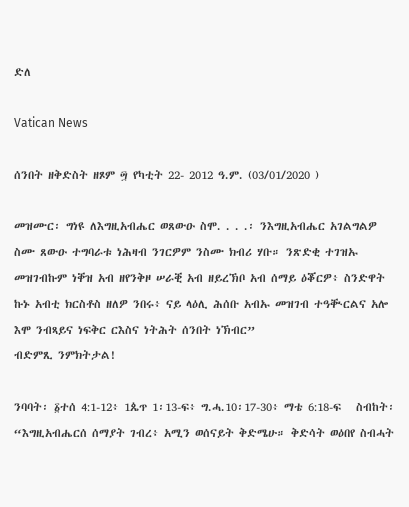ድለ

Vatican News

ሰንበት ዘቅድስት ዘጾም ፵ የካቲት 22- 2012 ዓ.ም. (03/01/2020 )

መዝሙር፡ ግነዩ ለእግዚአብሔር ወጸውዑ ስሞ. . . .፡ ንእግዚአብሔር አገልግልዎ ስሙ ጸውዑ ተግባራቱ ነሕዛብ ንገርዎም ንስሙ ክብሪ ሃቡ። ንጽድቂ ተገዝኡ መዝገብኩም ነቐዝ አብ ዘየንቅዞ ሠራቒ አብ ዘይረኽቦ አብ ሰማይ ዕቖርዎ፥ ስንድዋት ኩኑ አብቲ ክርስቶስ ዘለዎ ንበሩ፥ ናይ ላዕሊ ሕሰቡ አብኡ መዝገብ ተዓቚርልና አሎ እሞ ንብጻይና ነፍቅር ርእስና ነትሕት ሰንበት ነኽብር”
ብድምጺ ንምክትታል!

ንባባት፡ ፩ተሰ 4:1-12፥ 1ጴጥ 1፡13-ፍ፥ ግ.ሓ.10፡17-30፥ ማቴ 6:18-ፍ   ስብከት፡ “እግዚአብሔርሰ ሰማያት ገብረ፥ አሚን ወሰናይት ቅድሜሁ። ቅድሳት ወዕበየ ስብሓት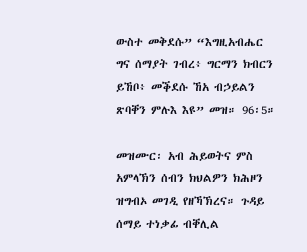ውስተ መቅደሱ” “እግዚአብሔር ግና ሰማያት ገብረ፥ ግርማን ክብርን ይኸቦ፥ መቕደሱ ኸአ ብኃይልን ጽባቐን ምሉእ እዩ” መዝ። 96፡5።

መዝሙር፡ አብ ሕይወትና ምስ አምላኽን ሰብን ክህልዎን ክሕዞን ዝግብኦ መገዲ የዘኻኽረና። ጉዳይ ሰማይ ተነቃፊ ብቐሊል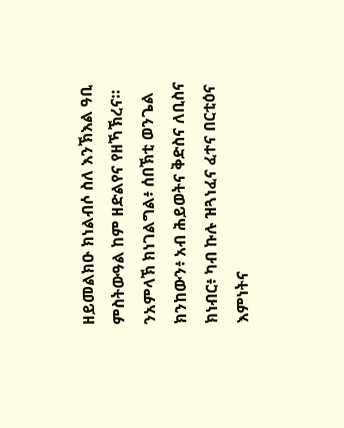ዘይመልክዑ ክነልብሶ ስለ እንኽእል ዓቢ ምስትውዓል ከም ዘድልየና የዘኻኽረና። ንአምላኽ ክነገልግል፥ ሰበኽቲ ወንጌል ክንከውን፥ አብ ሕይወትና ቅድስና ለቢስና ክነብር፥ ካብ ኩሉ ዝጓነፈና ፈተና በርቲዕና እምነትና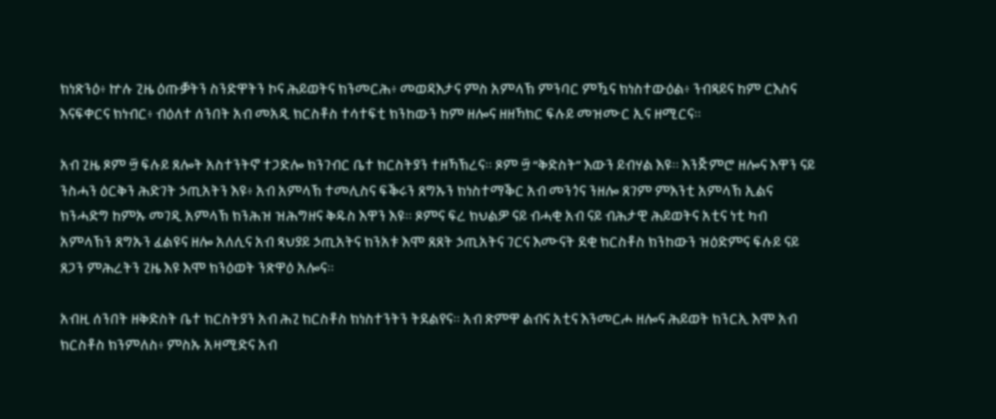ክነጽንዕ፥ ኵሉ ጊዜ ዕጡቓትን ስንድዋትን ኮና ሕይወትና ክንመርሕ፥ መወዳእታና ምስ አምላኽ ምንባር ምዃና ክነስተውዕል፥ ንብጻይና ከም ርእስና እናፍቀርና ክነብር፥ ብዕለተ ሰንበት አብ መአዲ ክርስቶስ ተሳተፍቲ ክንከውን ከም ዘሎና ዘዘኻክር ፍሉይ መዝሙር ኢና ዘሚርና።

አብ ጊዜ ጾም ፵ ፍሉይ ጸሎት አስተንትኖ ተጋድሎ ክንገብር ቤተ ክርስትያን ተዘኻኽረና። ጾም ፵ “ቅድስት” እውን ይብሃል እዩ። እንጅምሮ ዘሎና እዋን ናይ ንስሓን ዕርቅን ሕድገት ኃጢአትን እዩ፥ አብ አምላኽ ተመሊስና ፍቕሩን ጸግኡን ክነስተማቕር አብ መንጎና ንዘሎ ጸገም ምእንቲ አምላኽ ኢልና ክንሓድግ ከምኡ መገዲ አምላኽ ክንሕዝ ዝሕግዘና ቅዱስ እዋን እዩ። ጾምና ፍረ ክህልዎ ናይ ብሓቂ አብ ናይ ብሕታዊ ሕይወትና አቲና ነቲ ካብ አምላኽን ጸግኡን ፈልዩና ዘሎ አለሊና አብ ጻህያይ ኃጢአትና ክንአቱ እሞ ጸጸት ኃጢአትና ገርና እሙናት ደቂ ክርስቶስ ክንከውን ዝዕድምና ፍሉይ ናይ ጸጋን ምሕረትን ጊዜ እዩ እሞ ክንዕወት ንጽዋዕ አሎና።

አብዚ ሰንበት ዘቅድስት ቤተ ክርስትያን አብ ሕጊ ክርስቶስ ክነስተንትን ትደልየና። አብ ጽምዋ ልብና አቲና እንመርሖ ዘሎና ሕይወት ክንርኢ እሞ አብ ክርስቶስ ክንምለስ፥ ምስኡ አዛሚድና አብ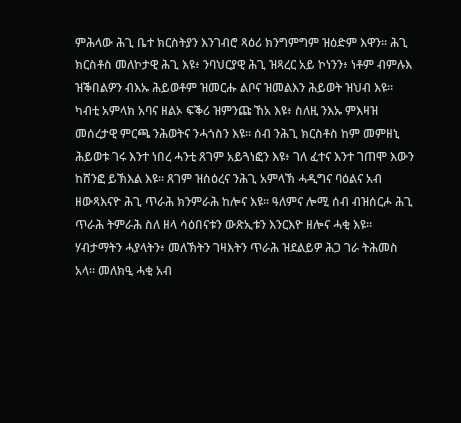ምሕላው ሕጊ ቤተ ክርስትያን እንገብሮ ጻዕሪ ክንግምግም ዝዕድም እዋን። ሕጊ ክርስቶስ መለኮታዊ ሕጊ እዩ፥ ንባህርያዊ ሕጊ ዝጻረር አይ ኮነንን፥ ነቶም ብምሉእ ዝቕበልዎን ብእኡ ሕይወቶም ዝመርሑ ልቦና ዝመልእን ሕይወት ዝህብ እዩ። ካብቲ አምላክ አባና ዘልኦ ፍቕሪ ዝምንጩ ኸአ እዩ፥ ስለዚ ንእኡ ምእዛዝ መሰረታዊ ምርጫ ንሕወትና ንሓጎስን እዩ። ሰብ ንሕጊ ክርስቶስ ከም መምዘኒ ሕይወቱ ገሩ እንተ ነበረ ሓንቲ ጸገም አይጓነፎን እዩ፥ ገለ ፈተና እንተ ገጠሞ እውን ከሸንፎ ይኽእል እዩ። ጸገም ዝስዕረና ንሕጊ አምላኽ ሓዲግና ባዕልና አብ ዘውጻእናዮ ሕጊ ጥራሕ ክንምራሕ ከሎና እዩ። ዓለምና ሎሚ ሰብ ብዝሰርሖ ሕጊ ጥራሕ ትምራሕ ስለ ዘላ ሳዕበናቱን ውጽኢቱን እንርእዮ ዘሎና ሓቂ እዩ። ሃብታማትን ሓያላትን፥ መለኽትን ገዛእትን ጥራሕ ዝደልይዎ ሕጋ ገራ ትሕመስ አላ። መለክዒ ሓቂ አብ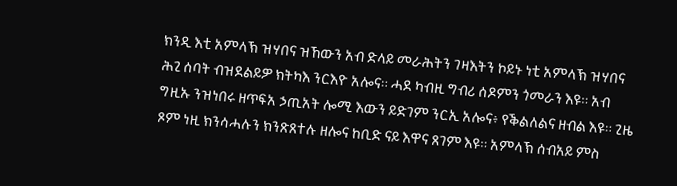ክንዲ እቲ አምላኽ ዝሃበና ዝኸውን አብ ድላይ መራሕትን ገዛእትን ኮይኑ ነቲ አምላኽ ዝሃበና ሕጊ ሰባት ብዝደልይዎ ክትካእ ንርእዮ አሎና። ሓደ ካብዚ ግብሪ ሰዶምን ጎመራን እዩ። አብ ግዚኡ ንዝነበሩ ዘጥፍአ ኃጢአት ሎሚ እውን ይድገም ንርኢ አሎና፥ የቕልለልና ዘብል እዩ። ጊዜ ጾም ነዚ ክንሳሓሉን ክንጽጸተሉ ዘሎና ከቢድ ናይ እዋና ጸገም እዩ። አምላኽ ሰብአይ ምስ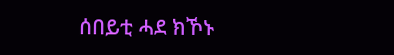ሰበይቲ ሓደ ክኾኑ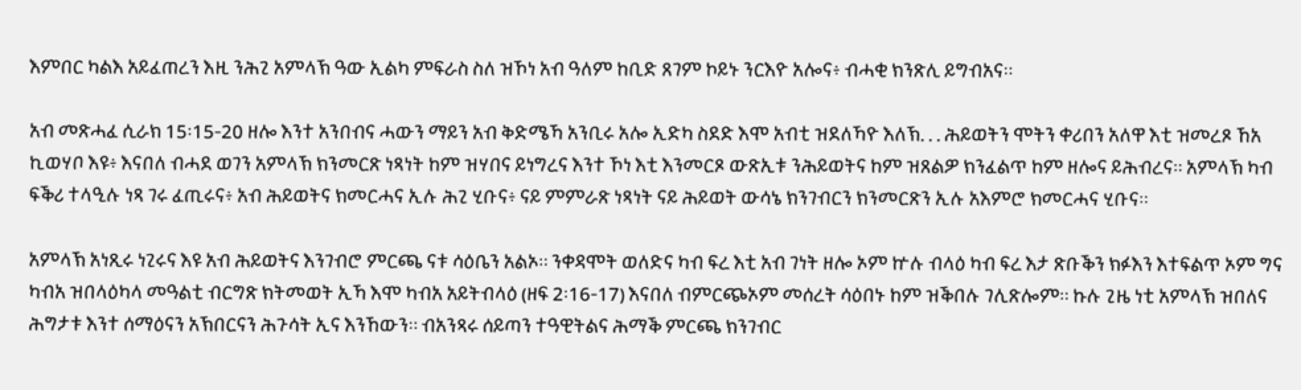እምበር ካልእ አይፈጠረን እዚ ንሕጊ አምላኽ ዓው ኢልካ ምፍራስ ስለ ዝኾነ አብ ዓለም ከቢድ ጸገም ኮይኑ ንርእዮ አሎና፥ ብሓቂ ክንጽሊ ይግብአና።

አብ መጽሓፈ ሲራክ 15፡15-20 ዘሎ እንተ አንበብና ሓውን ማይን አብ ቅድሜኻ አንቢሩ አሎ ኢድካ ስደድ እሞ አብቲ ዝደለኻዮ እለኽ. . . ሕይወትን ሞትን ቀሪበን አለዋ እቲ ዝመረጾ ኸአ ኪወሃቦ እዩ፥ እናበለ ብሓደ ወገን አምላኽ ክንመርጽ ነጻነት ከም ዝሃበና ይነግረና እንተ ኾነ እቲ እንመርጾ ውጽኢቱ ንሕይወትና ከም ዝጸልዎ ክንፈልጥ ከም ዘሎና ይሕብረና። አምላኽ ካብ ፍቕሪ ተላዒሉ ነጻ ገሩ ፈጢሩና፥ አብ ሕይወትና ክመርሓና ኢሉ ሕጊ ሂቡና፥ ናይ ምምራጽ ነጻነት ናይ ሕይወት ውሳኔ ክንገብርን ክንመርጽን ኢሉ አእምሮ ክመርሓና ሂቡና።

አምላኽ አነጺሩ ነጊሩና እዩ አብ ሕይወትና እንገብሮ ምርጫ ናቱ ሳዕቤን አልኦ። ንቀዳሞት ወለድና ካብ ፍረ እቲ አብ ገነት ዘሎ ኦም ኵሉ ብላዕ ካብ ፍረ እታ ጽቡቕን ክፉእን እተፍልጥ ኦም ግና ካብአ ዝበላዕካላ መዓልቲ ብርግጽ ክትመወት ኢኻ እሞ ካብአ አይትብላዕ (ዘፍ 2፡16-17) እናበለ ብምርጭኦም መሰረት ሳዕበኑ ከም ዝቕበሉ ገሊጽሎም። ኩሉ ጊዜ ነቲ አምላኽ ዝበለና ሕግታቱ እንተ ሰማዕናን አኽበርናን ሕጉሳት ኢና እንኸውን። ብአንጻሩ ሰይጣን ተዓዊትልና ሕማቕ ምርጫ ክንገብር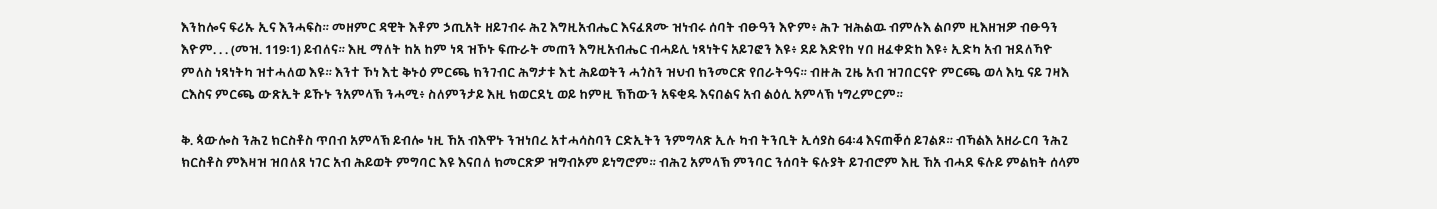እንከሎና ፍሪኡ ኢና እንሓፍስ። መዘምር ዳዊት እቶም ኃጢአት ዘይገብሩ ሕጊ እግዚአብሔር እናፈጸሙ ዝነብሩ ሰባት ብፁዓን እዮም፥ ሕጉ ዝሕልዉ ብምሉእ ልቦም ዚእዘዝዎ ብፁዓን እዮም. . . (መዝ. 119፡1) ይብለና። እዚ ማለት ከአ ከም ነጻ ዝኾኑ ፍጡራት መጠን እግዚአብሔር ብሓይሊ ነጻነትና አይገፎን እዩ፥ ደይ እድየከ ሃበ ዘፈቀድከ እዩ፥ ኢድካ አብ ዝደለኻዮ ምለስ ነጻነትካ ዝተሓለወ እዩ። እንተ ኾነ እቲ ቅኑዕ ምርጫ ክንገብር ሕግታቱ እቲ ሕይወትን ሓጎስን ዝህብ ክንመርጽ የበራትዓና። ብዙሕ ጊዜ አብ ዝገበርናዮ ምርጫ ወላ እኳ ናይ ገዛእ ርእስና ምርጫ ውጽኢት ይኹኑ ንአምላኽ ንሓሚ፥ ስለምንታይ እዚ ክወርደኒ ወይ ከምዚ ኽኸውን አፍቂዱ እናበልና አብ ልዕሊ አምላኽ ነግረምርም።

ቅ. ጳውሎስ ንሕጊ ክርስቶስ ጥበብ አምላኽ ይብሎ ነዚ ኸአ ብእዋኑ ንዝነበረ አተሓሳስባን ርድኢትን ንምግላጽ ኢሉ ካብ ትንቢት ኢሳያስ 64፡4 እናጠቐሰ ይገልጾ። ብኻልእ አዘራርባ ንሕጊ ክርስቶስ ምእዛዝ ዝበለጸ ነገር አብ ሕይወት ምግባር እዩ እናበለ ክመርጽዎ ዝግብኦም ይነግሮም። ብሕጊ አምላኽ ምንባር ንሰባት ፍሉያት ይገብሮም እዚ ኸአ ብሓደ ፍሉይ ምልክት ሰላም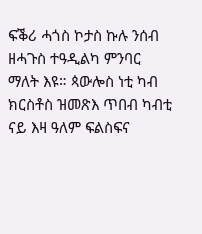ፍቕሪ ሓጎስ ኮታስ ኩሉ ንሰብ ዘሓጉስ ተዓዲልካ ምንባር ማለት እዩ። ጳውሎስ ነቲ ካብ ክርስቶስ ዝመጽእ ጥበብ ካብቲ ናይ እዛ ዓለም ፍልስፍና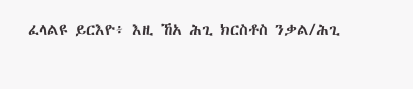ፈላልዩ ይርእዮ፥ እዚ ኸአ ሕጊ ክርስቶስ ንቃል/ሕጊ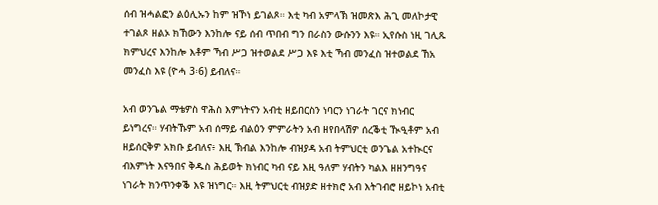ሰብ ዝሓልፎን ልዕሊኡን ከም ዝኾነ ይገልጾ። እቲ ካብ አምላኽ ዝመጽእ ሕጊ መለኮታዊ ተገልጾ ዘልኦ ክኸውን እንከሎ ናይ ሰብ ጥበብ ግን በራስን ውሱንን እዩ። ኢየሱስ ነዚ ገሊጹ ክምህረና እንከሎ እቶም ኻብ ሥጋ ዝተወልደ ሥጋ እዩ እቲ ኻብ መንፈስ ዝተወልደ ኸአ መንፈስ እዩ (ዮሓ 3፡6) ይብለና።

አብ ወንጌል ማቴዎስ ዋሕስ እምነትናን አብቲ ዘይበርስን ነባርን ነገራት ገርና ክነብር ይነግረና። ሃብትኹም አብ ሰማይ ብልዕን ምምራትን አብ ዘየበላሽዎ ሰረቕቲ ዂዒቶም አብ ዘይሰርቅዎ አክቡ ይብለና፥ እዚ ኽብል እንከሎ ብዝያዳ አብ ትምህርቲ ወንጌል አተኲርና ብእምነት እናዓበና ቅዱስ ሕይወት ክነብር ካብ ናይ እዚ ዓለም ሃብትን ካልእ ዘዘንግዓና ነገራት ክንጥንቀቕ እዩ ዝነግር። እዚ ትምህርቲ ብዝያድ ዘተክሮ አብ እትገብሮ ዘይኮነ አብቲ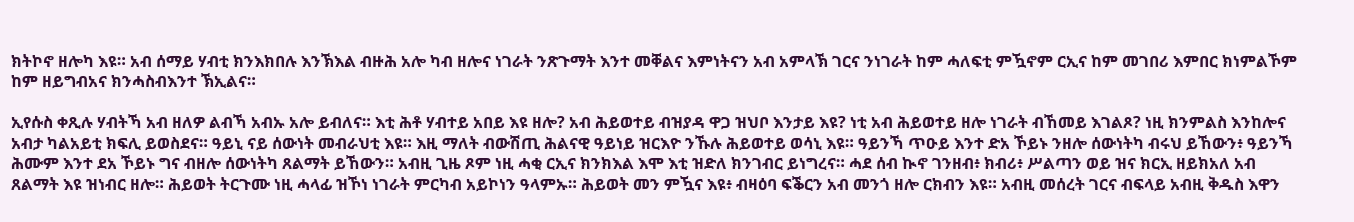ክትኮኖ ዘሎካ እዩ። አብ ሰማይ ሃብቲ ክንእክበሉ እንኽእል ብዙሕ አሎ ካብ ዘሎና ነገራት ንጽጉማት እንተ መቐልና እምነትናን አብ አምላኽ ገርና ንነገራት ከም ሓለፍቲ ምዃኖም ርኢና ከም መገበሪ እምበር ክነምልኾም ከም ዘይግብአና ክንሓስብእንተ ኽኢልና።

ኢየሱስ ቀጺሉ ሃብትኻ አብ ዘለዎ ልብኻ አብኡ አሎ ይብለና። እቲ ሕቶ ሃብተይ አበይ እዩ ዘሎ? አብ ሕይወተይ ብዝያዳ ዋጋ ዝህቦ እንታይ እዩ? ነቲ አብ ሕይወተይ ዘሎ ነገራት ብኸመይ እገልጾ? ነዚ ክንምልስ እንከሎና አብታ ካልአይቲ ክፍሊ ይወስደና። ዓይኒ ናይ ሰውነት መብራህቲ እዩ። እዚ ማለት ብውሽጢ ሕልናዊ ዓይነይ ዝርእዮ ንኹሉ ሕይወተይ ወሳኒ እዩ። ዓይንኻ ጥዑይ እንተ ድአ ኾይኑ ንዘሎ ሰውነትካ ብሩህ ይኸውን፥ ዓይንኻ ሕሙም እንተ ደአ ኾይኑ ግና ብዘሎ ሰውነትካ ጸልማት ይኸውን። አብዚ ጊዜ ጾም ነዚ ሓቂ ርኢና ክንክእል እሞ እቲ ዝድለ ክንገብር ይነግረና። ሓደ ሰብ ኲኖ ገንዘብ፥ ክብሪ፥ ሥልጣን ወይ ዝና ክርኢ ዘይክአለ አብ ጸልማት እዩ ዝነብር ዘሎ። ሕይወት ትርጉሙ ነዚ ሓላፊ ዝኾነ ነገራት ምርካብ አይኮነን ዓላምኡ። ሕይወት መን ምዃና እዩ፥ ብዛዕባ ፍቕርን አብ መንጎ ዘሎ ርክብን እዩ። አብዚ መሰረት ገርና ብፍላይ አብዚ ቅዱስ እዋን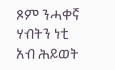ጾም ንሓቀኛ ሃብትን ነቲ አብ ሕይወት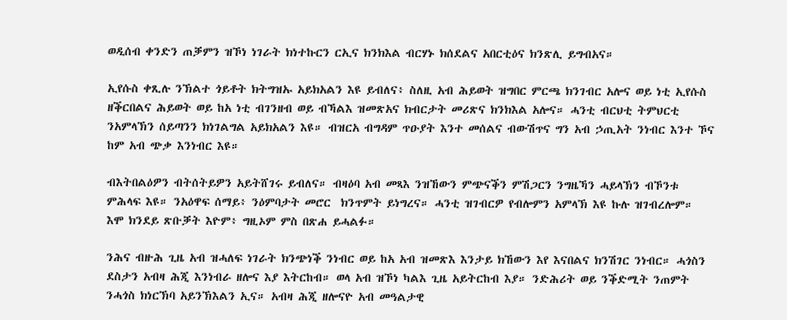ወዲሰብ ቀንድን ጠቓምን ዝኾነ ነገራት ክነተኩርን ርኢና ክንክእል ብርሃኑ ክሰደልና አበርቲዕና ክንጽሊ ይግብአና።

ኢየሱስ ቀጺሉ ንኽልተ ጎይቶት ክትግዝኡ አይክአልን እዩ ይብለና፥ ስለዚ አብ ሕይወት ዝግበር ምርጫ ክንገብር አሎና ወይ ነቲ ኢየሱስ ዘቕርበልና ሕይወት ወይ ከአ ነቲ ብገንዘብ ወይ ብኻልእ ዝመጽአና ክብርታት መሪጽና ክንክእል አሎና። ሓንቲ ብርህቲ ትምህርቲ ንአምላኽን ሰይጣንን ክነገልግል አይክአልን እዩ። ብዝርአ ብግዳም ጥዑያት እንተ መሰልና ብውሽጥና ግን አብ ኃጢአት ንነብር እንተ ኾና ከም አብ ጭቃ እንነብር እዩ።

ብእትበልዕዎን ብትሰትይዎን አይትሸገሩ ይብለና። ብዛዕባ አብ መጻእ ንዝኸውን ምጭናቕን ምሽጋርን ንግዜኻን ሓይላኽን ብኾንቱ ምሕላፍ እዩ። ንአዕዋፍ ሰማይ፥ ንዕምባታት መሮር  ክንጥምት ይነግረና። ሓንቲ ዝገብርዎ የብሎምን አምላኽ እዩ ኩሉ ዝገብረሎም። እሞ ክንደይ ጽቡቓት እዮም፥ ግዚኦም ምስ በጽሐ ይሓልፉ።

ንሕና ብዙሕ ጊዜ አብ ዝሓለፍ ነገራት ክንጭነቕ ንነብር ወይ ከአ አብ ዝመጽእ እንታይ ክኸውን እየ እናበልና ክንሽገር ንነብር። ሓጎስን ደስታን አብዛ ሕጂ እንነብራ ዘሎና እያ እትርከብ። ወላ አብ ዝኾነ ካልእ ጊዜ አይትርከብ እያ። ንድሕሪት ወይ ንቕድሚት ንጠምት ንሓጎስ ክነርኽባ አይንኽእልን ኢና። አብዛ ሕጂ ዘሎናዮ አብ መዓልታዊ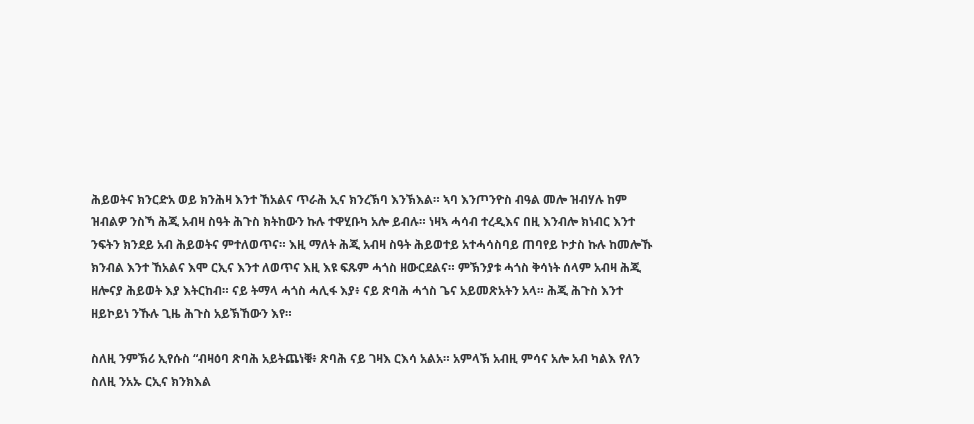ሕይወትና ክንርድአ ወይ ክንሕዛ እንተ ኸአልና ጥራሕ ኢና ክንረኽባ እንኽእል። ኣባ እንጦንዮስ ብዓል መሎ ዝብሃሉ ከም ዝብልዎ ንስኻ ሕጂ አብዛ ስዓት ሕጉስ ክትከውን ኩሉ ተዋሂቡካ አሎ ይብሉ። ነዛኣ ሓሳብ ተረዲእና በዚ እንብሎ ክነብር እንተ ንፍትን ክንደይ አብ ሕይወትና ምተለወጥና። እዚ ማለት ሕጂ አብዛ ስዓት ሕይወተይ አተሓሳስባይ ጠባየይ ኮታስ ኩሉ ከመሎኹ ክንብል እንተ ኸአልና እሞ ርኢና እንተ ለወጥና እዚ እዩ ፍጹም ሓጎስ ዘውርደልና። ምኽንያቱ ሓጎስ ቅሳነት ሰላም አብዛ ሕጂ ዘሎናያ ሕይወት እያ እትርከብ። ናይ ትማላ ሓጎስ ሓሊፋ እያ፥ ናይ ጽባሕ ሓጎስ ጌና አይመጽአትን አላ። ሕጂ ሕጉስ እንተ ዘይኮይነ ንኹሉ ጊዜ ሕጉስ አይኽኸውን እየ።

ስለዚ ንምኽሪ ኢየሱስ “ብዛዕባ ጽባሕ አይትጨነቑ፥ ጽባሕ ናይ ገዛእ ርእሳ አልአ። አምላኽ አብዚ ምሳና አሎ አብ ካልእ የለን ስለዚ ንአኡ ርኢና ክንክእል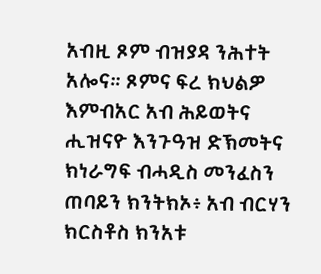አብዚ ጾም ብዝያዳ ንሕተት አሎና። ጾምና ፍረ ክህልዎ እምብአር አብ ሕይወትና ሒዝናዮ እንጉዓዝ ድኽመትና ክነራግፍ ብሓዲስ መንፈስን ጠባይን ክንትክኦ፥ አብ ብርሃን ክርስቶስ ክንአቱ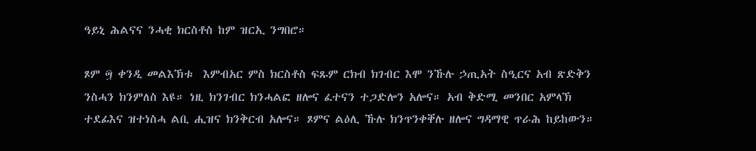ዓይኒ ሕልናና ንሓቂ ክርስቶስ ከም ዝርኢ ንግበሮ።

ጾም ፵ ቀንዲ መልእኽቱ  እምብአር ምስ ክርስቶስ ፍጹም ርክብ ክገብር እሞ ንኹሉ ኃጢአት ስዒርና አብ ጽድቅን ንስሓን ክንምለስ እዩ። ነዚ ክንገብር ክንሓልፎ ዘሎና ፈተናን ተጋድሎን አሎና። አብ ቅድሚ መንበር አምላኽ ተደፊእና ዝተነስሓ ልቢ ሒዝና ክንቅርብ አሎና። ጾምና ልዕሊ ኹሉ ክንጥንቀቐሉ ዘሎና ግዳማዊ ጥራሕ ከይከውን።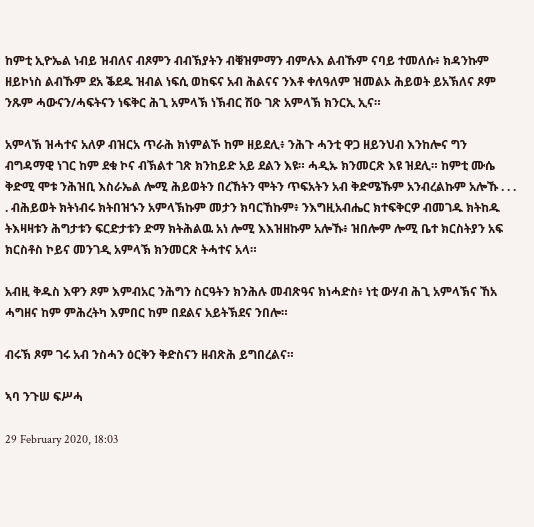ከምቲ ኢዮኤል ነብይ ዝብለና ብጾምን ብብኽያትን ብቑዝምማን ብምሉእ ልብኹም ናባይ ተመለሱ፥ ክዳንኩም ዘይኮነስ ልብኹም ደአ ቕደዱ ዝብል ነፍሲ ወከፍና አብ ሕልናና ንእቶ ቀለዓለም ዝመልኦ ሕይወት ይአኽለና ጾም ንጹም ሓውናን/ሓፍትናን ነፍቅር ሕጊ አምላኽ ነኽብር ሽዑ ገጽ አምላኽ ክንርኢ ኢና።

አምላኽ ዝሓተና አለዎ ብዝርአ ጥራሕ ክነምልኾ ከም ዘይደሊ፥ ንሕጉ ሓንቲ ዋጋ ዘይንህብ እንከሎና ግን ብግዳማዊ ነገር ከም ደቁ ኮና ብኽልተ ገጽ ክንከይድ አይ ደልን እዩ። ሓዲኡ ክንመርጽ እዩ ዝደሊ። ከምቲ ሙሴ ቅድሚ ሞቱ ንሕዝቢ እስራኤል ሎሚ ሕይወትን በረኸትን ሞትን ጥፍአትን አብ ቅድሜኹም አንብረልኩም አሎኹ . . . . ብሕይወት ክትነብሩ ክትበዝኁን አምላኽኩም መታን ክባርኸኩም፥ ንእግዚአብሔር ክተፍቅርዎ ብመገዱ ክትከዱ ትእዛዛቱን ሕግታቱን ፍርድታቱን ድማ ክትሕልዉ አነ ሎሚ እእዝዘኩም አሎኹ፥ ዝበሎም ሎሚ ቤተ ክርስትያን አፍ ክርስቶስ ኮይና መንገዲ አምላኽ ክንመርጽ ትሓተና አላ።

አብዚ ቅዱስ እዋን ጾም እምብአር ንሕግን ስርዓትን ክንሕሉ መብጽዓና ክነሓድስ፥ ነቲ ውሃብ ሕጊ አምላኽና ኸአ ሓግዘና ከም ምሕረትካ እምበር ከም በደልና አይትኽደና ንበሎ።

ብሩኽ ጾም ገሩ አብ ንስሓን ዕርቅን ቅድስናን ዘብጽሕ ይግበረልና።

ኣባ ንጉሠ ፍሥሓ

29 February 2020, 18:03